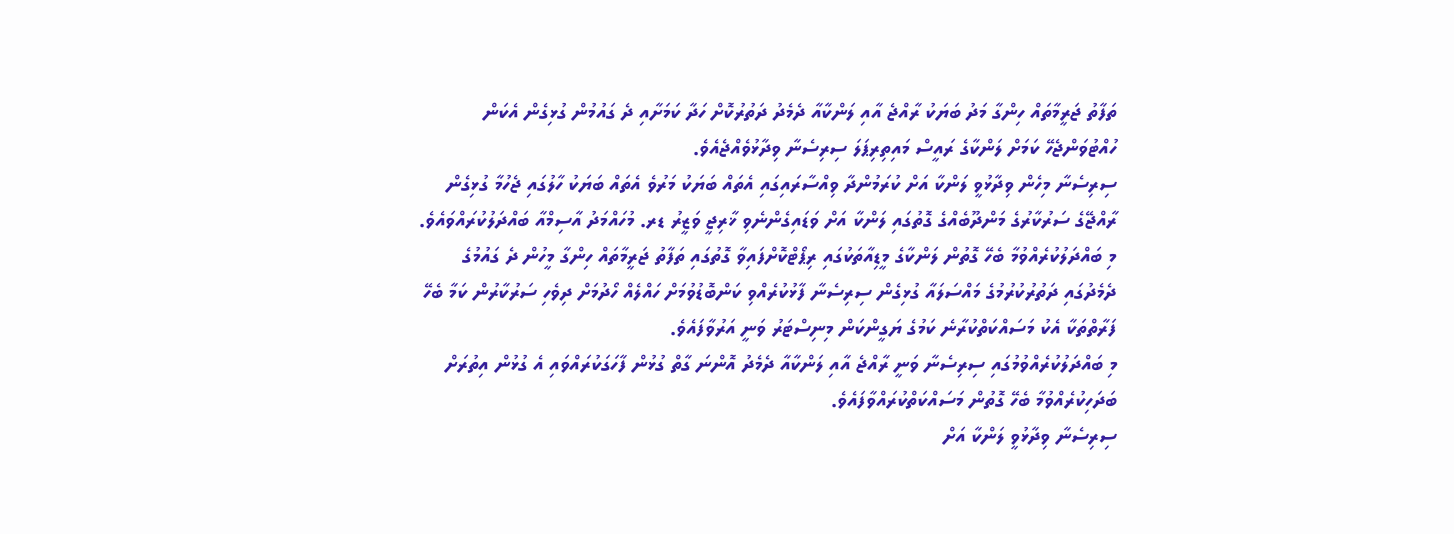ތަފާތު ޖަރީމާތައް ހިންގާ މަދު ބަޔަކު ރާއްޖެ އާއި ލަންކާއާ ދެމެދު ދަތުރުކޮށް ހަދާ ކަމަށާއި ދެ ގައުމުން ގުޅިގެން އެކަން ހުއްޓުވަންޖެހޭ ކަމަށް ލަންކާގެ ރައީސް މައިތިރިޕަލަ ސިރިސެނާ ވިދާޅުވެއްޖެއެވެ.
ސިރިސެނާ މިހެން ވިދާޅުވީ ލަންކާ އަށް ކުރަމުންދާ ވިއްސާރައިގައި އެތައް ބަޔަކު މަރުވެ އެތައް ބަޔަކު ހާލުގައި ޖެހުމާ ގުޅިގެން ރާއްޖޭގެ ސަރުކާރުގެ މަންދޫބެއްގެ ގޮތުގައި ލަންކާ އަށް ވަޑައިގެންނެވި ޚާރިޖީ ވަޒީރު ޑރ. މުހައްމަދު އާސިމްއާ ބައްދަލުކުރައްވައެވެ.
މި ބައްދަލުކުރެއްވުމާ ބެހޭ ގޮތުން ލަންކާގެ މީޑިއާތަކުގައި ރިޕޯޓްކޮށްފައިވާ ގޮތުގައި ތަފާތު ޖަރީމާތައް ހިންގާ މީހުން ދެ ގައުމުގެ ދެމެދުގައި ދަތުރުކުރުމުގެ މައްސަލައާ ގުޅިގެން ސިރިސެނާ ފާޅުކުރެއްވި ކަންބޮޑުވުމަށް ހައްލެއް ހޯދުމަށް ދިވެހި ސަރުކާރުން ކަމާ ބެހޭ ފަރާތްތަކާ އެކު މަސައްކަތްކުރާނެ ކަމުގެ ޔަގީންކަން މިނިސްޓަރު ވަނީ އަރުވާފައެވެ.
މި ބައްދަލުކުރެއްވުމުގައި ސިރިސެނާ ވަނީ ރާއްޖެ އާއި ލަންކާއާ ދެމެދު އޮންނަ ގާތް ގުޅުން ފާހަގަކުރައްވައި އެ ގުޅުން އިތުރަށް ބަދަހިކުރެއްވުމާ ބެހޭ ގޮތުން މަސައްކަތްކުރައްވާފައެވެ.
ސިރިސެނާ ވިދާޅުވީ ލަންކާ އަށް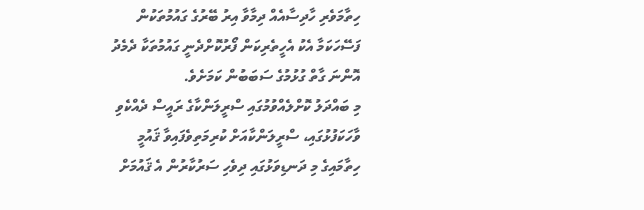ހިތާމަވެރި ހާދިސާއެއް ދިމާވާ އިރު ބޭރުގެ ގައުމުތަކުން ފަސޭހަކަމާ އެކު އެހީތެރިކަން ފޯރުކޮށްދެނީ ގައުމުތަކާ ދެމެދު އޮންނަ ގާތް ގުޅުމުގެ ސަބަބުން ކަމަށެވެ.
މި ބައްދަލު ކޮށްލެއްވުމުގައި ސްރީލަންކާގެ ރައީސް ދެއްކެވި ވާހަކަފުޅުގައި، ސްރީލަންކާއަށް ކުރިމަތިވެފައިވާ ޤައުމީ ހިތާމައިގެ މި ދަނޑިވަޅުގައި ދިވެހި ސަރުކާރުން އެ ޤައުމަށް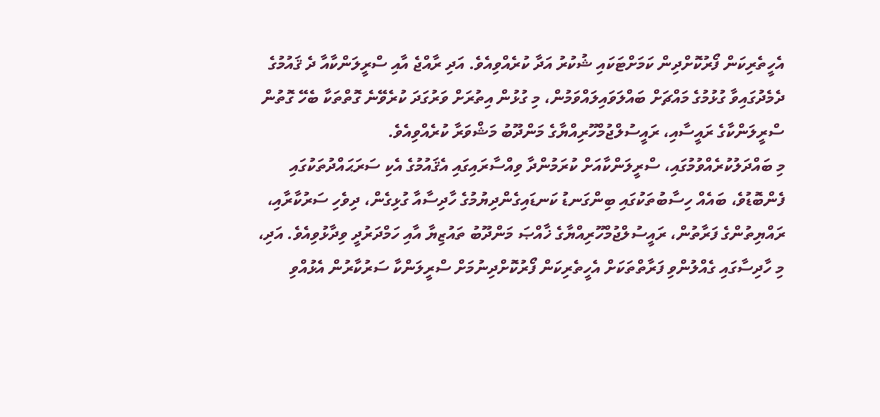އެހީތެރިކަން ފޯރުކޮށްދިން ކަމަށްޓަކައި ޝުކުރު އަދާ ކުރެއްވިއެވެ. އަދި ރާއްޖެ އާއި ސްރީލަންކާއާ ދެ ޤައުމުގެ ދެމެދުގައިވާ ގުޅުމުގެ މައްޗަށް ބައްލަވައިލައްވަމުން، މި ގުޅުން އިތުރަށް ވަރުގަދަ ކުރެވޭނެ ގޮތްތަކާ ބެހޭ ގޮތުން ސްރީލަންކާގެ ރައީސާއި، ރައީސުލްޖުމްހޫރިއްޔާގެ މަންދޫބު މަޝްވަރާ ކުރެއްވިއެވެ.
މި ބައްދަލުކުރެއްވުމުގައި، ސްރީލަންކާއަށް ކުރަމުންދާ ވިއްސާރައިގައި އެޤައުމުގެ އެކި ސަރަޙައްދުތަކުގައި ފެންބޮޑުވެ، ބައެއް ހިސާބުތަކުގައި ބިންގަނޑު ކަނޑައިގެންދިޔުމުގެ ހާދިސާއާ ގުޅިގެން، ދިވެހި ސަރުކާރާއި، ރައްޔިތުންގެ ފަރާތުން، ރައީސުލްޖުމްހޫރިއްޔާގެ ޚާއްޞަ މަންދޫބު ތައުޒިޔާ އާއި ހަމްދަރުދީ ވިދާޅުވިއެވެ. އަދި، މި ހާދިސާގައި ގެއްލުންވި ފަރާތްތަކަށް އެހީތެރިކަން ފޯރުކޮށްދިނުމަށް ސްރީލަންކާ ސަރުކާރުން އެޅުއްވި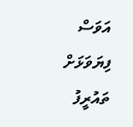އަވަސް ފިޔަވަޅަށް ތައުރީފު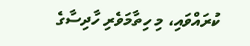ކުރައްވައި، މި ހިތާމަވެރި ހާދިސާގެ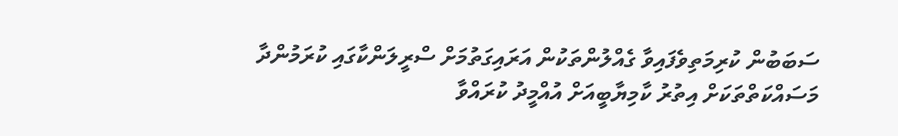ސަބަބުން ކުރިމަތިވެފައިވާ ގެއްލުންތަކުން އަރައިގަތުމަށް ސްރީލަންކާގައި ކުރަމުންދާ މަސައްކަތްތަކަށް އިތުރު ކާމިޔާބީއަށް އުއްމީދު ކުރައްވާ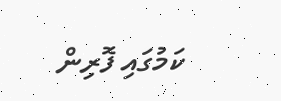ކަމުގައި ފޮރިން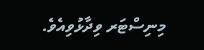މިނިސްޓަރ ވިދާޅުވިއެވެ.